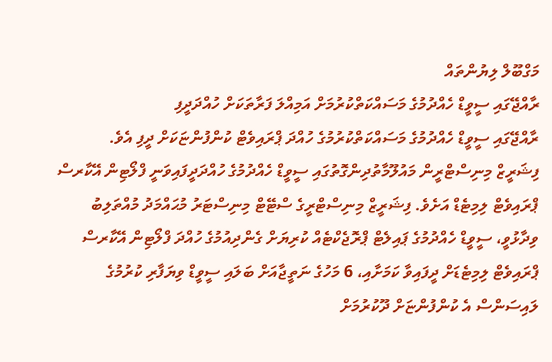މަގްބޫލް ލިޔުންތައް
ރާއްޖޭގައި ސީވީޑް ހެއްދުމުގެ މަސައްކަތްކުރުމަށް އަމިއްލަ ފަރާތަކަށް ހުއްދަދީފި
ރާއްޖޭގައި ސީވީޑް ހެއްދުމުގެ މަސައްކަތްކުރުމުގެ ހުއްދަ ޕްރައިވެޓް ކުންފުންޏަކަށް ދީފި އެވެ.
ފިޝަރީޒް މިނިސްޓްރީން މައުލޫމާތުދިންގޮތުގައި ސީވީޑް ހެއްދުމުގެ ހުއްދަދީފައިވަނީ ފްލޯޓިން އޭކާރސް ޕްރައިވެޓް ލިމިޓެޑް އަށެވެ. ފިޝަރީޒް މިނިސްޓްރީގެ ސްޓޭޓް މިނިސްޓަރު މުޙައްމަދު މުއްތަލިބު ވިދާޅުވީ، ސީވީޑް ހެއްދުމުގެ ޕައިލެޓް ޕްރޮޖެކްޓެއް ކުރިޔަށް ގެންދިއުމުގެ ހުއްދަ ފްލޯޓިން އޭކާރސް ޕްރައިވެޓް ލިމިޓެޑަށް ދީފައިވާ ކަމަށާއި، 6 މަހުގެ ނަތީޖާއަށް ބަލައި ސީވީޑް ވިޔަފާރި ކުރުމުގެ ލައިސަންސް އެ ކުންފުންޏަށް ދޫކުރުމަށް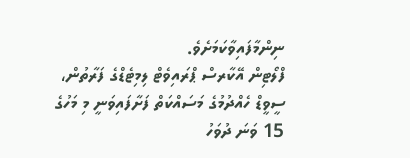ނިންމާފައިވާކަމަށެވެ.
ފްލޯޓިން އޭކާރސް ޕްރައިވެޓް ލިމިޓެޑްގެ ފަރާތުން، ސީވީޑް ހެއްދުމުގެ މަސައްކަތް ފަށާފައިވަނީ މި މަހުގެ 15 ވަނަ ދުވަހު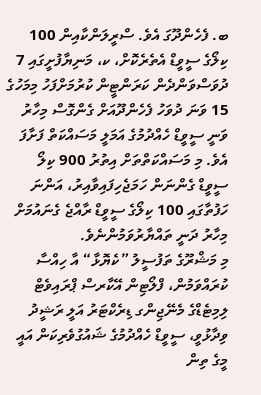ބ. ފެހެންދޫގަ އެވެ. ސްރީލަންކާއިން 100 ކިލޯގެ ސީވީޑް އެތެރެކޮށް، ކ، މަނިޔާފުށީގައި 7 ދުވަސްވަންދެން ކަރަންޓީން ކުރުމަށްފަހު މިމަހުގެ 15 ވަނަ ދުވަހު ފެހެންދޫއަށް ގެންގޮސް މިހާރު ވަނީ ސީވީޑް ހެއްދުމުގެ އަމަލީ މަސައްކަތް ފަށާފަ އެވެ. މި މަސައްކަތްތަށް އިތުރު 900 ކިލޯ ސީވީޑް ގެންނަން ހަމަޖެހިފައިވާއިރު، އަންނަ ހަފުތާގައި 100 ކިލޯގެ ސީވީޑް ރާއްޖެ ގެނައުމަށް މިހާރު ދަނީ ތައްޔާރުވަމުންނެވެ.
މި މަޝްރޫގެ ތަފުސީލު ”ކެޔޮޅާ“ އާ ހިއްސާ ކުރައްވަމުން، ފްލޯޓިން އޭކާރސް ޕްރައިވެޓް ލިމިޓެޑްގެ މެނޭޖިންގ ޑިރެކްޓަރު އަލީ ރަޝީދު ވިދާޅުވީ، ސީވީޑް ހެއްދުމުގެ ޝައުގުވެރިކަން އައީ މީގެ ތިން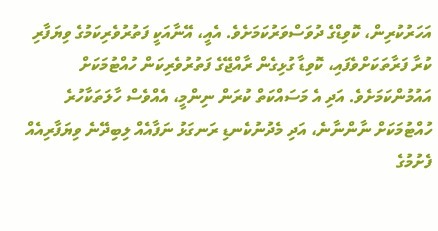އަހަރުކުރިން، ކޮވިޑްގެ ދުވަސްވަރުކަމަށެވެ. އެއީ، އޭނާއަކީ ފަތުރުވެރިކަމުގެ ވިޔަފާރި ކުރާ ފަރާތަކަށްވެފައި، ކޮވިޑާ ގުޅިގެން ރާއްޖޭގެ ފަތުރުވެރިކަން ހުއްޓުމަކަށް އައުމުންކަމަށެވެ. އަދި އެ މަސައްކަތް ކުރަން ނިންމީ، އެއްވެސް ހާލަތަކާހުރެ ހުއްޓުމަކަށް ނާންނާނެ، އަދި މެދުނުކެނޑި ރަނގަޅު ނަފާއެއް ލިބިދޭނެ ވިޔަފާރިއެއް ފެށުމުގެ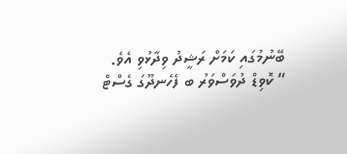ބޭނުމުގައި ކަމަށް ރަޝީދު ވިދާޅުވި އެވެ.
“ ކޮވިޑް ދުވަސްވަރު ބ ފެހެނދޫގަ ގެސްޓް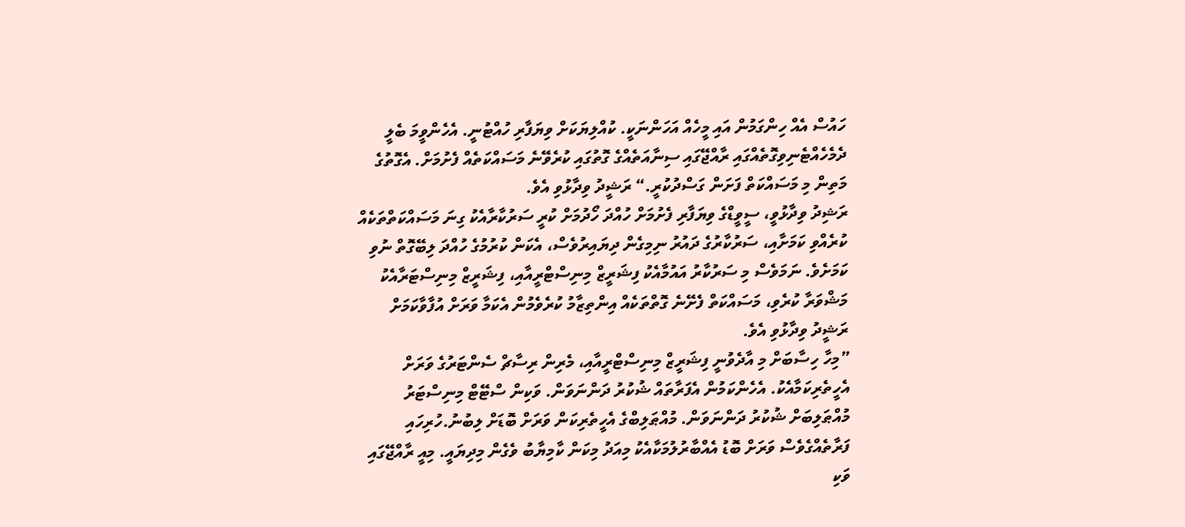ހައުސް އެއް ހިންގަމުން އައި މީހެއް އަހަންނަކީ. ކުއްލިޔަކަށް ވިޔަފާރި ހުއްޓުނީ. އެހެންވީމަ ބެލީ ދެމެހެއްޓެނިވިގޮތެއްގައި ރާއްޖޭގައި ސިނާއަތެއްގެ ގޮތުގައި ކުރެވޭނެ މަސައްކަތެއް ފެށުމަށް. އެގޮތުގެ މަތިން މި މަސައްކަތް ފަށަން ގަސްދުކުރީ.“ ރަޝީދު ވިދާޅުވި އެވެ.
ރަޝިދު ވިދާޅުވީ، ސީވީޑްގެ ވިޔަފާރި ފެށުމަށް ހުއްދަ ހޯދުމަށް ކުރީ ސަރުކާރާއެކު ގިނަ މަސައްކަތްތަކެއް ކުރެއްވި ކަމަށާއި، ސަރުކާރުގެ ދައުރު ނިމިގެން ދިޔައިރުވެސް، އެކަން ކުރުމުގެ ހުއްދަ ލިބޭގޮތް ނުވި ކަމަށެވެ. ނަމަވެސް މި ސަރުކާރު އައުމާއެކު ފިޝަރީޒް މިނިސްޓްރީއާއި، ފިޝަރީޒް މިނިސްޓަރާއެކު މަޝްވަރާ ކުރެވި، މަސައްކަތް ފެށޭނެ ގޮތްތަކެއް އިންތިޒާމު ކުރެވެމުން އެކަމާ ވަރަށް އުފާވާކަމަށް ރަޝީދު ވިދާޅުވި އެވެ.
”މިހާ ހިސާބަށް މި އާދެވުނީ ފިޝަރީޒް މިނިސްޓްރީއާއި، މެރިން ރިސާޗް ސެންޓަރުގެ ވަރަށް އެހީތެރިކަމާއެކު. އެހެންކަމުން އެފަރާތައް ޝުކުރު ދަންނަވަން. ވަކިން ސްޓޭޓް މިނިސްޓަރު މުއްޠަލިބަށް ޝުކުރު ދަންނަވަން. މުއްޠަލިބްގެ އެހީތެރިކަން ވަރަށް ބޮޑަށް ލިބުނު.ހުރިހައި ފަރާތެއްގެވެސް ވަރަށް ބޮޑު އެއްބާރުލުމަކާއެކު މިއަދު މިކަން ކާމިޔާބު ވެގެން މިދިޔައީ. މިއީ ރާއްޖޭގައި ވަކި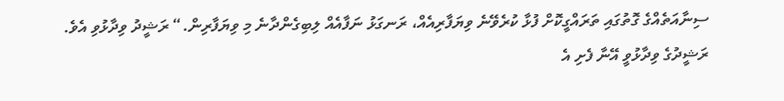ސިނާއަތެއްގެ ގޮތުގައި ތަރައްގީކޮށް ފުޅާ ކުރެވޭނެ ވިޔަފާރިއެއް، ރަނގަޅު ނަފާއެއް ލިބިގެންދާނެ މި ވިޔަފާރިން.“ ރަޝީދު ވިދާޅުވި އެވެ.
ރަޝީދުގެ ވިދާޅުވީ އޭނާ ފެށި އެ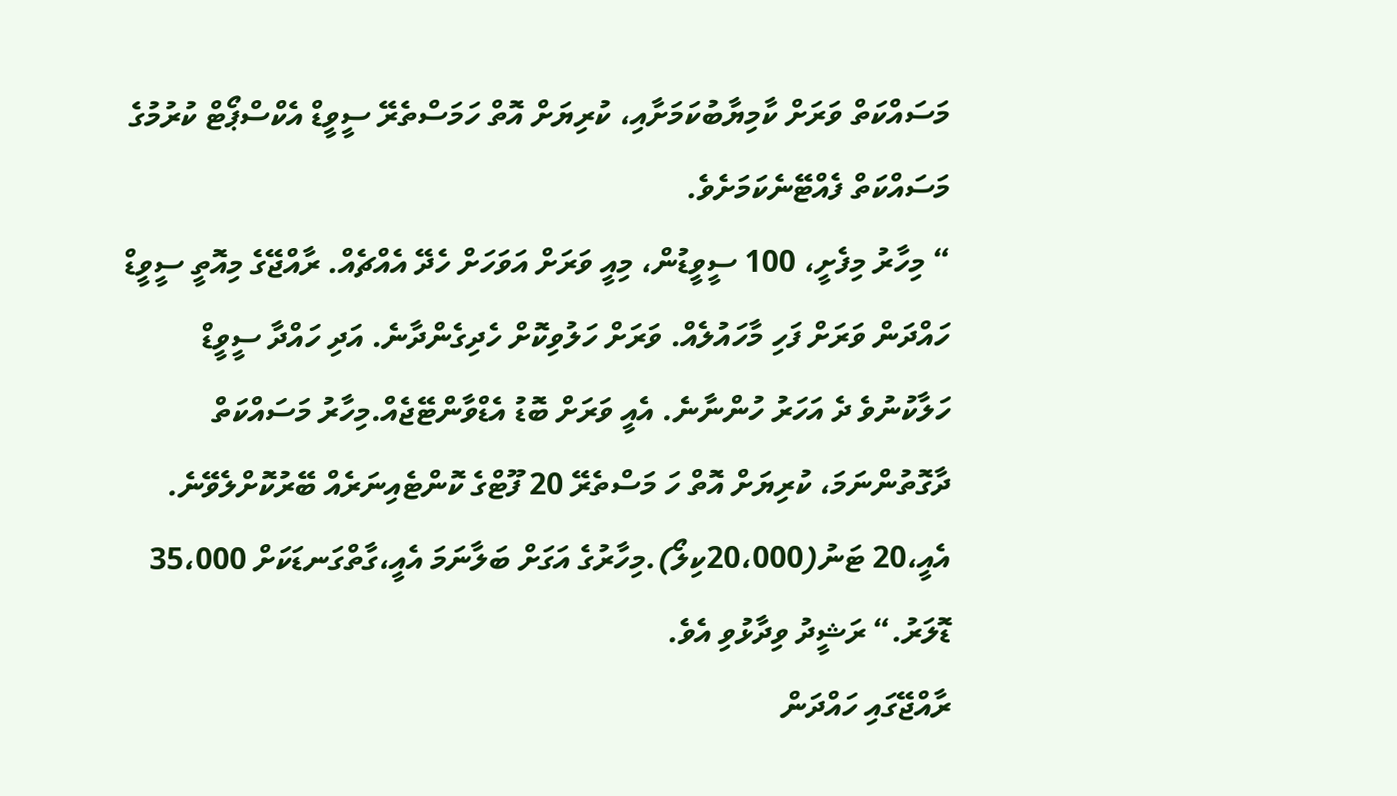މަސައްކަތް ވަރަށް ކާމިޔާބުކަމަށާއި، ކުރިޔަށް އޮތް ހަމަސްތެރޭ ސީވީޑް އެކްސްޕޯޓް ކުރުމުގެ މަސައްކަތް ފެއްޓޭނެކަމަށެވެ.
“ މިހާރު މިފެށީ، 100 ސީވީޑުން، މިއީ ވަރަށް އަވަހަށް ހެދޭ އެއްޗެއް. ރާއްޖޭގެ މިއޮތީ ސީވީޑް ހައްދަން ވަރަށް ފަހި މާހައުލެއް. ވަރަށް ހަލުވިކޮށް ހެދިގެންދާނެ. އަދި ހައްދާ ސީވީޑް ހަލާކުނުވެ ދެ އަހަރު ހުންނާނެ. އެއީ ވަރަށް ބޮޑު އެޑްވާންޓޭޖެއް.މިހާރު މަސައްކަތް ދާގޮތުންނަމަ، ކުރިޔަށް އޮތް ހަ މަސްތެރޭ 20 ފޫޓްގެ ކޮންޓެއިނަރެއް ބޭރުކޮށްލެވޭނެ. އެއީ،20 ޓަނު(20،000ކިލޯ).މިހާރުގެ އަގަށް ބަލާނަމަ އެއީ،ގާތްގަނޑަކަށް 35،000 ޑޮލަރު.“ ރަޝީދު ވިދާޅުވި އެވެ.
ރާއްޖޭގައި ހައްދަން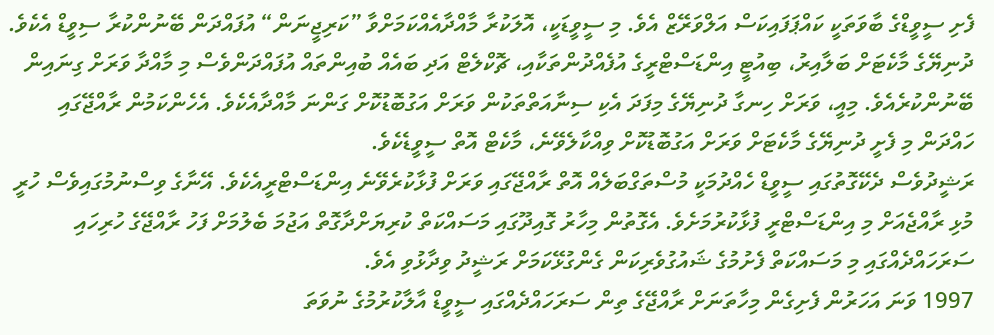ފެށި ސީވީޑްގެ ބާވަތަކީ ކައްޕަފައިކަސް އަލްވަރޭޒް އެވެ. މި ސީވީޑަކީ، އޮލަކުރާ މާއްދާއެއްކަމަށްވާ ”ކަރިޖީނަން“ އުފައްދަން ބޭނުންކުރާ ސިވީޑް އެކެވެ. ދުނިޔޭގެ މާކެޓަށް ބަލާއިރު، ބިއުޓީ އިންޑަސްޓްރީގެ އުފެއްދުންތަކާއި، ޗޮކްލެޓް އަދި ބައެއް ބުއިންތައް އުފައްދަންވެސް މި މާއްދާ ވަރަށް ގިނައިން ބޭނުންކުރެއެވެ. މިއީ، ވަރަށް ހިނގާ ދުނިޔޭގެ މިފަދަ އެކި ސިނާއަތްތަކުން ވަރަށް އަގުބޮޑުކޮށް ގަންނަ މާއްދާއެކެވެ. އެހެންކަމުން ރާއްޖޭގައި ހައްދަން މި ފެށީ ދުނިޔޭގެ މާކެޓަށް ވަރަށް އަގުބޮޑުކޮށް ވިއްކާލެވޭނެ، މާކެޓް އޮތް ސީވީޑެކެވެ.
ރަޝީދުވެސް ދެކޭގޮތުގައި ސީވީޑް ހެއްދުމަކީ މުސްތަގްބަލެއް އޮތް ރާއްޖޭގައި ވަރަށް ފުޅާކުރެވޭނެ އިންޑަސްޓްރީއެކެވެ. އޭނާގެ ވިސްނުމުގައިވެސް ހުރީ މުޅި ރާއްޖެއަށް މި އިންޑަސްޓްރީ ފުޅާކުރުމަށެވެ. އެގޮތުން މިހާރު ގޮއިދޫގައި މަސައްކަތް ކުރިޔަށްދާގޮތް އަޖުމަ ބެލުމަށް ފަހު ރާއްޖޭގެ ހުރިހައި ސަރަހައްދެއްގައި މި މަސައްކަތް ފެށުމުގެ ޝައުގުވެރިކަން ގެންގުޅޭކަމަށް ރަޝީދު ވިދާޅުވި އެވެ.
1997 ވަނަ އަހަރުން ފެށިގެން މިހާތަނަށް ރާއްޖޭގެ ތިން ސަރަހައްދެއްގައި ސީވީޑް އާލާކުރުމުގެ ނުވަތަ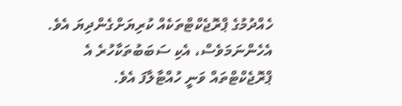ހެއްދުމުގެ ޕްރޮޖެކްޓްތަކެއް ކުރިޔަށްގެންދިޔަ އެވެ. އެހެންނަމަވެސް، އެކި ސަބަބުތަކާހުރެ އެ ޕްރޮޖެކްޓްތައް ވަނީ ހުއްޓާލާފަ އެވެ.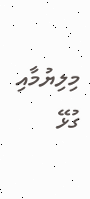މިލިޔުމާއި ގުޅޭ